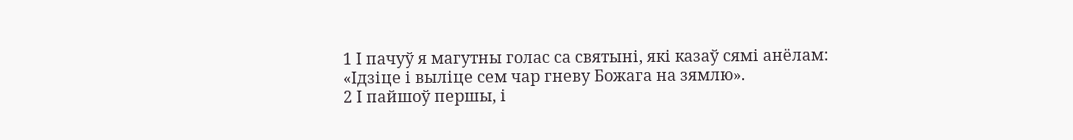1 І пачуў я магутны голас са святыні, які казаў сямі анёлам: «Ідзіце і выліце сем чар гневу Божага на зямлю».
2 І пайшоў першы, і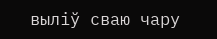выліў сваю чару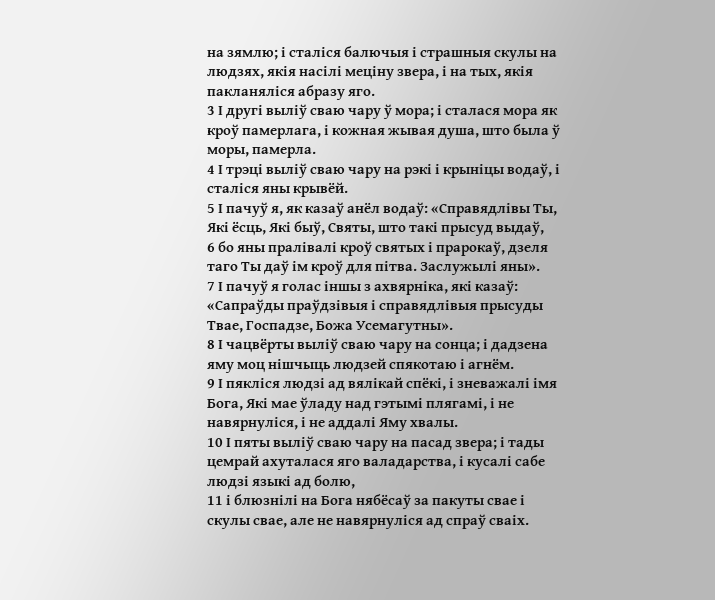на зямлю; і сталіся балючыя і страшныя скулы на людзях, якія насілі меціну звера, і на тых, якія пакланяліся абразу яго.
3 І другі выліў сваю чару ў мора; і сталася мора як кроў памерлага, і кожная жывая душа, што была ў моры, памерла.
4 І трэці выліў сваю чару на рэкі і крыніцы водаў, і сталіся яны крывёй.
5 І пачуў я, як казаў анёл водаў: «Справядлівы Ты, Які ёсць, Які быў, Святы, што такі прысуд выдаў,
6 бо яны пралівалі кроў святых і прарокаў, дзеля таго Ты даў ім кроў для пітва. Заслужылі яны».
7 І пачуў я голас іншы з ахвярніка, які казаў: «Сапраўды праўдзівыя і справядлівыя прысуды Твае, Госпадзе, Божа Усемагутны».
8 І чацвёрты выліў сваю чару на сонца; і дадзена яму моц нішчыць людзей спякотаю і агнём.
9 І пякліся людзі ад вялікай спёкі, і зневажалі імя Бога, Які мае ўладу над гэтымі плягамі, і не навярнуліся, і не аддалі Яму хвалы.
10 І пяты выліў сваю чару на пасад звера; і тады цемрай ахуталася яго валадарства, і кусалі сабе людзі языкі ад болю,
11 і блюзнілі на Бога нябёсаў за пакуты свае і скулы свае, але не навярнуліся ад спраў сваіх.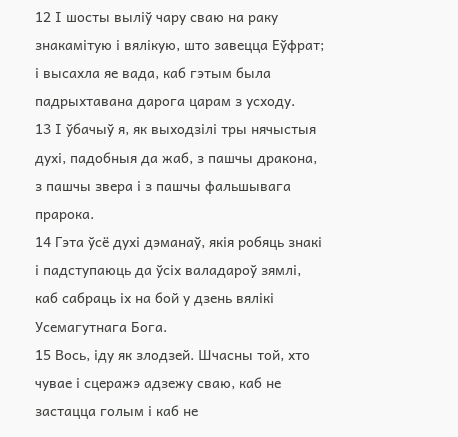12 І шосты выліў чару сваю на раку знакамітую і вялікую, што завецца Еўфрат; і высахла яе вада, каб гэтым была падрыхтавана дарога царам з усходу.
13 І ўбачыў я, як выходзілі тры нячыстыя духі, падобныя да жаб, з пашчы дракона, з пашчы звера і з пашчы фальшывага прарока.
14 Гэта ўсё духі дэманаў, якія робяць знакі і падступаюць да ўсіх валадароў зямлі, каб сабраць іх на бой у дзень вялікі Усемагутнага Бога.
15 Вось, іду як злодзей. Шчасны той, хто чувае і сцеражэ адзежу сваю, каб не застацца голым і каб не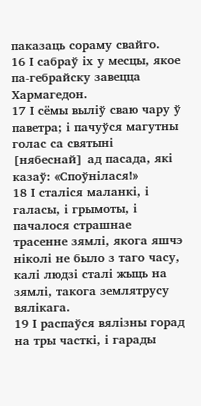паказаць сораму свайго.
16 І сабраў іх у месцы, якое па-гебрайску завецца Хармагедон.
17 І сёмы выліў сваю чару ў паветра; і пачуўся магутны голас са святыні [нябеснай] ад пасада, які казаў: «Споўнілася!»
18 І сталіся маланкі, і галасы, і грымоты, і пачалося страшнае трасенне зямлі, якога яшчэ ніколі не было з таго часу, калі людзі сталі жыць на зямлі, такога землятрусу вялікага.
19 І распаўся вялізны горад на тры часткі, і гарады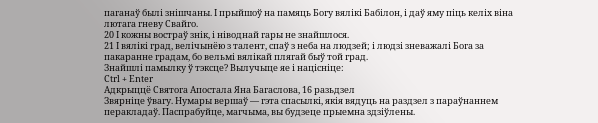паганаў былі знішчаны. І прыйшоў на памяць Богу вялікі Бабілон, і даў яму піць келіх віна лютага гневу Свайго.
20 І кожны востраў знік, і ніводнай гары не знайшлося.
21 І вялікі град, велічынёю з талент, спаў з неба на людзей; і людзі зневажалі Бога за пакаранне градам, бо вельмі вялікай плягай быў той град.
Знайшлі памылку ў тэксце? Вылучыце яе і націсніце:
Ctrl + Enter
Адкрыццё Святога Апостала Яна Багаслова, 16 разьдзел
Звярніце ўвагу. Нумары вершаў — гэта спасылкі, якія вядуць на раздзел з параўнаннем перакладаў. Паспрабуйце, магчыма, вы будзеце прыемна здзіўлены.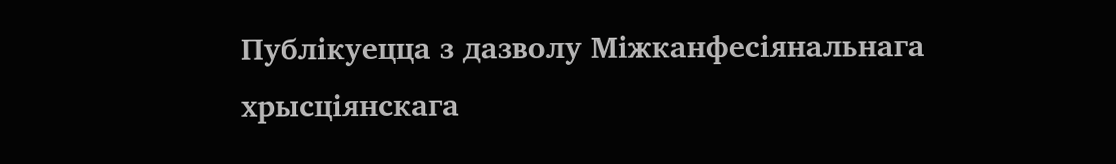Публікуецца з дазволу Міжканфесіянальнага хрысціянскага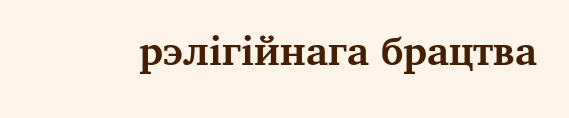рэлігійнага брацтва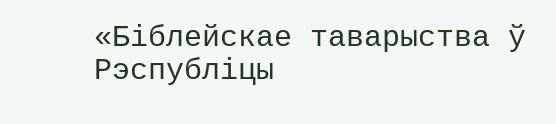«Біблейскае таварыства ў Рэспубліцы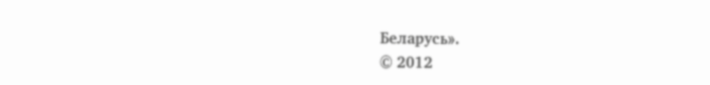Беларусь».
© 2012